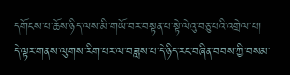དགོངས་པ་ཆོས་ཉིད་ལས་མི་གཡོ་བར་བསྟན་པ་སྟེ་ལེའུ་བཅུ་པའི་འགྲེལ་པ།
དེ་ལྟར་གནས་ལུགས་རིག་པར་ལ་བཟླས་པ་དེ་ཉིད་རང་བཞིན་བབས་ཀྱི་བསམ་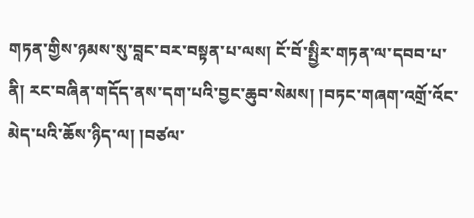གཏན་གྱིས་ཉམས་སུ་བླང་བར་བསྟན་པ་ལས། ངོ་བོ་སྤྱིར་གཏན་ལ་དབབ་པ་ནི། རང་བཞིན་གདོད་ནས་དག་པའི་བྱང་ཆུབ་སེམས། །བཏང་གཞག་འགྲོ་འོང་མེད་པའི་ཆོས་ཉིད་ལ། །བཙལ་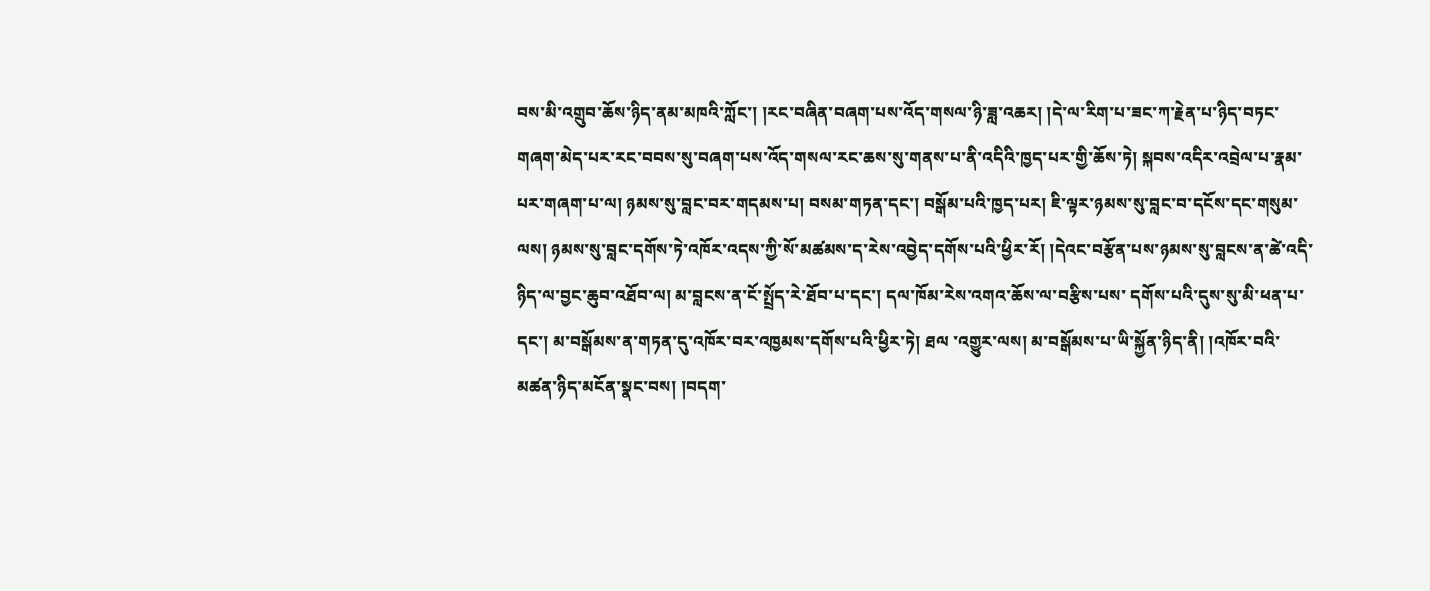བས་མི་འགྲུབ་ཆོས་ཉིད་ནམ་མཁའི་ཀློང་། །རང་བཞིན་བཞག་པས་འོད་གསལ་ཉི་ཟླ་འཆར། །དེ་ལ་རིག་པ་ཟང་ཀ་རྗེན་པ་ཉིད་བཏང་གཞག་མེད་པར་རང་བབས་སུ་བཞག་པས་འོད་གསལ་རང་ཆས་སུ་གནས་པ་ནི་འདིའི་ཁྱད་པར་གྱི་ཆོས་ཏེ། སྐབས་འདིར་འབྲེལ་པ་རྣམ་པར་གཞག་པ་ལ། ཉམས་སུ་བླང་བར་གདམས་པ། བསམ་གཏན་དང་། བསྒོམ་པའི་ཁྱད་པར། ཇི་ལྟར་ཉམས་སུ་བླང་བ་དངོས་དང་གསུམ་ལས། ཉམས་སུ་བླང་དགོས་ཏེ་འཁོར་འདས་ཀྱི་སོ་མཚམས་ད་རེས་འབྱེད་དགོས་པའི་ཕྱིར་རོ། །དེའང་བརྩོན་པས་ཉམས་སུ་བླངས་ན་ཚེ་འདི་
ཉིད་ལ་བྱང་ཆུབ་འཐོབ་ལ། མ་བླངས་ན་ངོ་སྤྲོད་རེ་ཐོབ་པ་དང་། དལ་ཁོམ་རེས་འགའ་ཆོས་ལ་བརྩིས་པས་ དགོས་པའི་དུས་སུ་མི་ཕན་པ་དང་། མ་བསྒོམས་ན་གཏན་དུ་འཁོར་བར་འཁྱམས་དགོས་པའི་ཕྱིར་ཏེ། ཐལ ་འགྱུར་ལས། མ་བསྒོམས་པ་ཡི་སྐྱོན་ཉིད་ནི། །འཁོར་བའི་མཚན་ཉིད་མངོན་སྣང་བས། །བདག་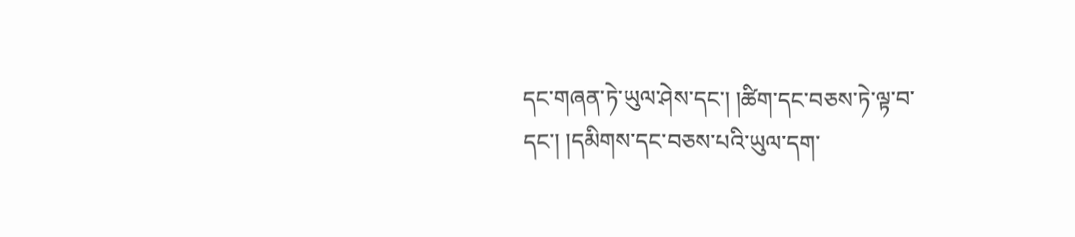དང་གཞན་ཏེ་ཡུལ་ཤེས་དང་། །ཚིག་དང་བཅས་ཏེ་ལྟ་བ་དང་། །དམིགས་དང་བཅས་པའི་ཡུལ་དག་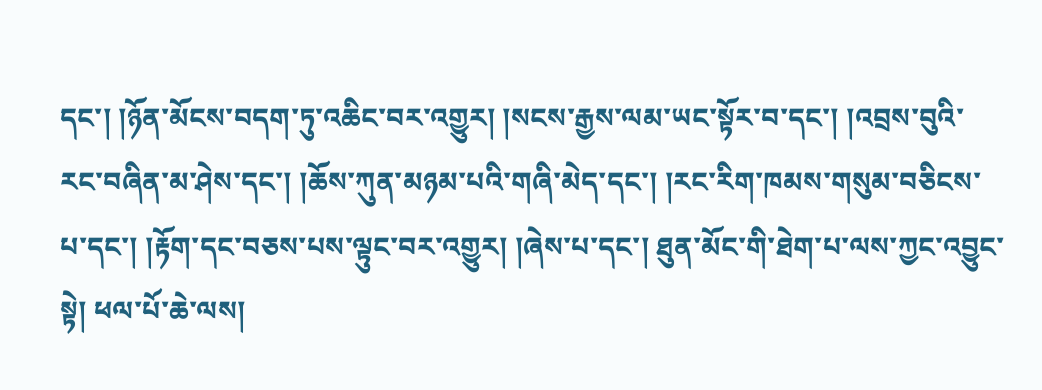དང་། །ཉོན་མོངས་བདག་ཏུ་འཆིང་བར་འགྱུར། །སངས་རྒྱས་ལམ་ཡང་སྟོར་བ་དང་། །འབྲས་བུའི་རང་བཞིན་མ་ཤེས་དང་། །ཆོས་ཀུན་མཉམ་པའི་གཞི་མེད་དང་། །རང་རིག་ཁམས་གསུམ་བཅིངས་པ་དང་། །རྟོག་དང་བཅས་པས་ལྟུང་བར་འགྱུར། །ཞེས་པ་དང་། ཐུན་མོང་གི་ཐེག་པ་ལས་ཀྱང་འབྱུང་སྟེ། ཕལ་པོ་ཆེ་ལས།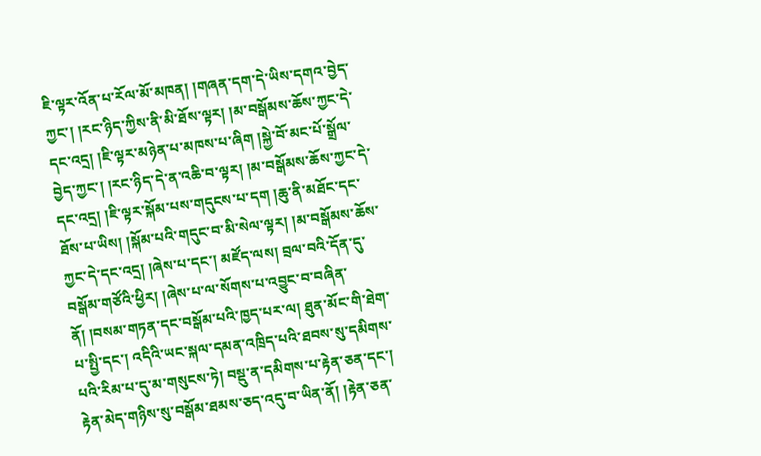ཇི་ལྟར་འོན་པ་རོལ་མོ་མཁན། །གཞན་དག་དེ་ཡིས་དགའ་བྱེད་ཀྱང་། །རང་ཉིད་ཀྱིས་ནི་མི་ཐོས་ལྟར། །མ་བསྒོམས་ཆོས་ཀྱང་དེ་དང་འདྲ། །ཇི་ལྟར་མཉེན་པ་མཁས་པ་ཞིག །སྐྱེ་བོ་མང་པོ་སྒྲོལ་བྱེད་ཀྱང་། །རང་ཉིད་དེ་ན་འཆི་བ་ལྟར། །མ་བསྒོམས་ཆོས་ཀྱང་དེ་དང་འདྲ། །ཇི་ལྟར་སྐོམ་པས་གདུངས་པ་དག །ཆུ་ནི་མཐོང་དང་ཐོས་པ་ཡིས། །སྐོམ་པའི་གདུང་བ་མི་སེལ་ལྟར། །མ་བསྒོམས་ཆོས་ཀྱང་དེ་དང་འདྲ། །ཞེས་པ་དང་། མཛོད་ལས། བྲལ་བའི་དོན་དུ་བསྒོམ་གཙོའི་ཕྱིར། །ཞེས་པ་ལ་སོགས་པ་འབྱུང་བ་བཞིན་ནོ། །བསམ་གཏན་དང་བསྒོམ་པའི་ཁྱད་པར་ལ། ཐུན་མོང་གི་ཐེག་པ་སྤྱི་དང་། འདིའི་ཡང་སྐལ་དམན་འཁྲིད་པའི་ཐབས་སུ་དམིགས་པའི་རིམ་པ་དུ་མ་གསུངས་ཏེ། བསྡུ་ན་དམིགས་པ་རྟེན་ཅན་དང་། རྟེན་མེད་གཉིས་སུ་བསྒོམ་ཐམས་ཅད་འདུ་བ་ཡིན་ནོ། །རྟེན་ཅན་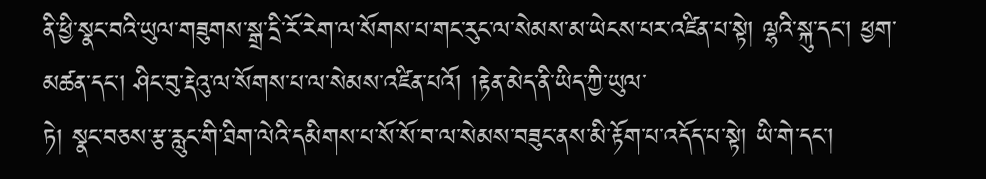ནི་ཕྱི་སྣང་བའི་ཡུལ་གཟུགས་སྒྲ་དྲི་རོ་རེག་ལ་སོགས་པ་གང་རུང་ལ་སེམས་མ་ཡེངས་པར་འཛིན་པ་སྟེ། ལྷའི་སྐུ་དང་། ཕྱག་མཚན་དང་། ཤིང་བུ་རྡེའུ་ལ་སོགས་པ་ལ་སེམས་འཛིན་པའོ། །རྟེན་མེད་ནི་ཡིད་ཀྱི་ཡུལ་
ཏེ། སྣང་བཅས་རྩ་རླུང་གི་ཐིག་ལེའི་དམིགས་པ་སོ་སོ་བ་ལ་སེམས་བཟུང་ནས་མི་རྟོག་པ་འདོད་པ་སྟེ། ཡི་གེ་དང་།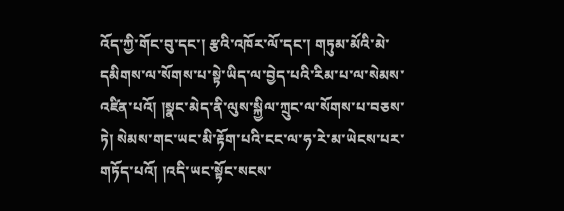འོད་ཀྱི་གོང་བུ་དང་། རྩའི་འཁོར་ལོ་དང་། གཏུམ་མོའི་མེ་དམིགས་ལ་སོགས་པ་སྟེ་ཡིད་ལ་བྱེད་པའི་རིམ་པ་ལ་སེམས་འཛིན་པའོ། །སྣང་མེད་ནི་ལུས་སྐྱིལ་ཀྲུང་ལ་སོགས་པ་བཅས་ཏེ། སེམས་གང་ཡང་མི་རྟོག་པའི་ངང་ལ་ཧ་རེ་མ་ཡེངས་པར་གཏོད་པའོ། །འདི་ཡང་སྟོང་སངས་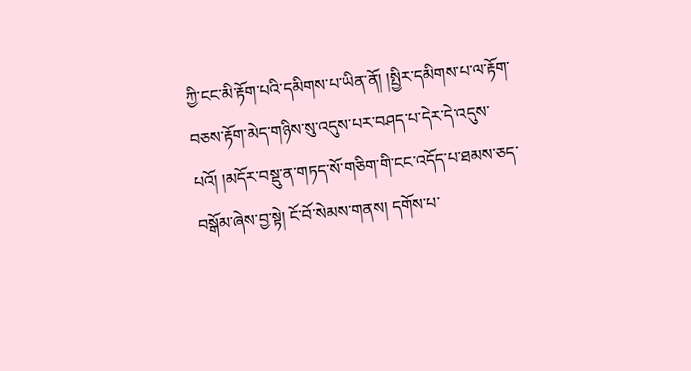ཀྱི་ངང་མི་རྟོག་པའི་དམིགས་པ་ཡིན་ནོ། །སྤྱིར་དམིགས་པ་ལ་རྟོག་བཅས་རྟོག་མེད་གཉིས་སུ་འདུས་པར་བཤད་པ་དེར་དེ་འདུས་པའོ། །མདོར་བསྡུ་ན་གཏད་སོ་གཅིག་གི་ངང་འདོད་པ་ཐམས་ཅད་བསྒོམ་ཞེས་བྱ་སྟེ། ངོ་བོ་སེམས་གནས། དགོས་པ་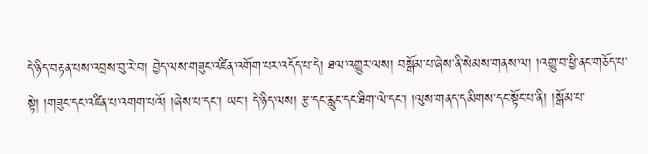དེ་ཉིད་བརྟན་པས་འབྲས་བུ་རེ་བ། བྱེད་ལས་གཟུང་འཛིན་འགོག་པར་འདོད་པ་དེ། ཐལ་འགྱུར་ལས། བསྒོམ་པ་ཞེས་ནི་སེམས་གནས་ལ། །འགྱུ་བ་ཕྱི་ནང་གཅོད་པ་སྟེ། །གཟུང་དང་འཛིན་པ་འགག་པའོ། །ཞེས་པ་དང་། ཡང་། དེ་ཉིད་ལས། རྩ་དང་རླུང་དང་ཐིག་ལེ་དང་། །ལུས་གནད་དམིགས་དང་སྟོང་པ་ནི། །སྒོམ་པ་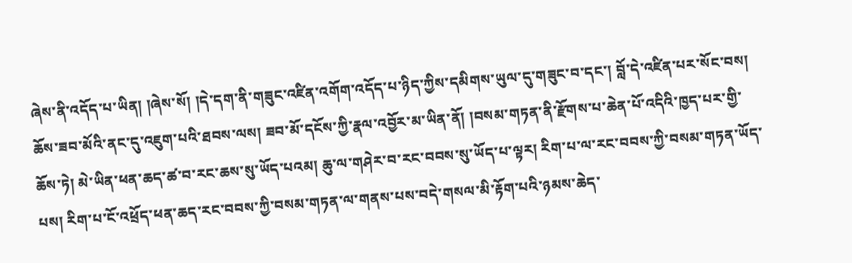ཞེས་ནི་འདོད་པ་ཡིན། །ཞེས་སོ། །དེ་དག་ནི་གཟུང་འཛིན་འགོག་འདོད་པ་ཉིད་ཀྱིས་དམིགས་ཡུལ་དུ་གཟུང་བ་དང་། བློ་དེ་འཛིན་པར་སོང་བས། ཆོས་ཟབ་མོའི་ནང་དུ་འཇུག་པའི་ཐབས་ལས། ཟབ་མོ་དངོས་ཀྱི་རྣལ་འབྱོར་མ་ཡིན་ནོ། །བསམ་གཏན་ནི་རྫོགས་པ་ཆེན་པོ་འདིའི་ཁྱད་པར་གྱི་ཆོས་ཏེ། མེ་ཡིན་ཕན་ཆད་ཚ་བ་རང་ཆས་སུ་ཡོད་པའམ། ཆུ་ལ་གཤེར་བ་རང་བབས་སུ་ཡོད་པ་ལྟར། རིག་པ་ལ་རང་བབས་ཀྱི་བསམ་གཏན་ཡོད་པས། རིག་པ་ངོ་འཕྲོད་ཕན་ཆད་རང་བབས་ཀྱི་བསམ་གཏན་ལ་གནས་པས་བདེ་གསལ་མི་རྟོག་པའི་ཉམས་ཆེད་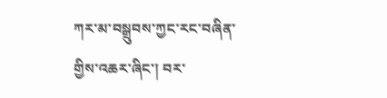ཀར་མ་བསྒྲུབས་ཀྱང་རང་བཞིན་གྱིས་འཆར་ཞིང་། བར་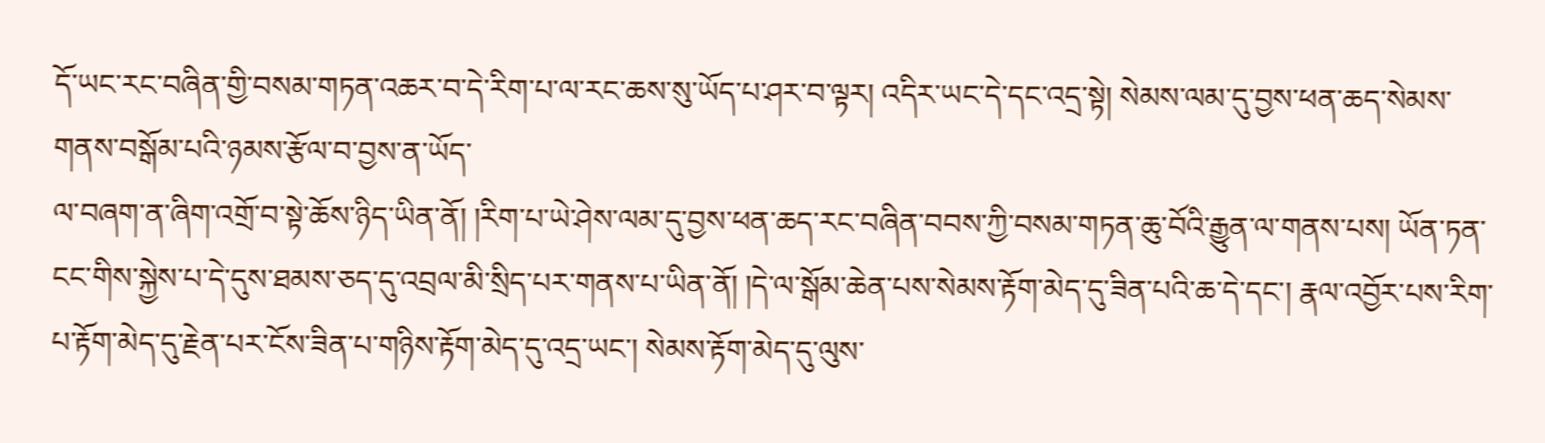དོ་ཡང་རང་བཞིན་གྱི་བསམ་གཏན་འཆར་བ་དེ་རིག་པ་ལ་རང་ཆས་སུ་ཡོད་པ་ཤར་བ་ལྟར། འདིར་ཡང་དེ་དང་འདྲ་སྟེ། སེམས་ལམ་དུ་བྱས་ཕན་ཆད་སེམས་གནས་བསྒོམ་པའི་ཉམས་རྩོལ་བ་བྱས་ན་ཡོད་
ལ་བཞག་ན་ཞིག་འགྲོ་བ་སྟེ་ཆོས་ཉིད་ཡིན་ནོ། །རིག་པ་ཡེ་ཤེས་ལམ་དུ་བྱས་ཕན་ཆད་རང་བཞིན་བབས་ཀྱི་བསམ་གཏན་ཆུ་བོའི་རྒྱུན་ལ་གནས་པས། ཡོན་ཏན་ངང་གིས་སྐྱེས་པ་དེ་དུས་ཐམས་ཅད་དུ་འབྲལ་མི་སྲིད་པར་གནས་པ་ཡིན་ནོ། །དེ་ལ་སྒོམ་ཆེན་པས་སེམས་རྟོག་མེད་དུ་ཟིན་པའི་ཆ་དེ་དང་། རྣལ་འབྱོར་པས་རིག་པ་རྟོག་མེད་དུ་རྗེན་པར་ངོས་ཟིན་པ་གཉིས་རྟོག་མེད་དུ་འདྲ་ཡང་། སེམས་རྟོག་མེད་དུ་ལུས་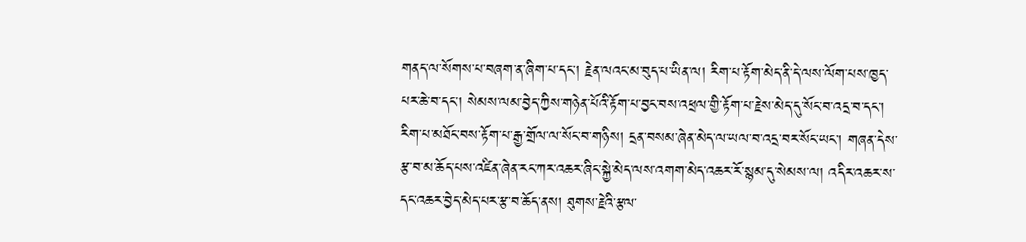གནད་ལ་སོགས་པ་བཞག་ན་ཞིག་པ་དང་། རྗེན་ལའང་མ་བུད་པ་ཡིན་ལ། རིག་པ་རྟོག་མེད་ནི་དེ་ལས་ལོག་པས་ཁྱད་པར་ཆེ་བ་དང་། སེམས་ལམ་བྱེད་ཀྱིས་གཉེན་པོའི་རྟོག་པ་བྱང་བས་འཕྲལ་གྱི་རྟོག་པ་རྗེས་མེད་དུ་སོང་བ་འདྲ་བ་དང་། རིག་པ་མཐོང་བས་རྟོག་པ་རྒྱ་གྲོལ་ལ་སོང་བ་གཉིས། དྲན་བསམ་ཞེན་མེད་ལ་ཡལ་བ་འདྲ་བར་སོང་ཡང་། གཞན་དེས་རྩ་བ་མ་ཆོད་པས་འཛིན་ཞེན་རང་ཀར་འཆར་ཞིང་སྐྱེ་མེད་ལས་འགག་མེད་འཆར་རོ་སྙམ་དུ་སེམས་ལ། འདིར་འཆར་ས་དང་འཆར་བྱེད་མེད་པར་རྩ་བ་ཆོད་ནས། ཐུགས་རྗེའི་རྩལ་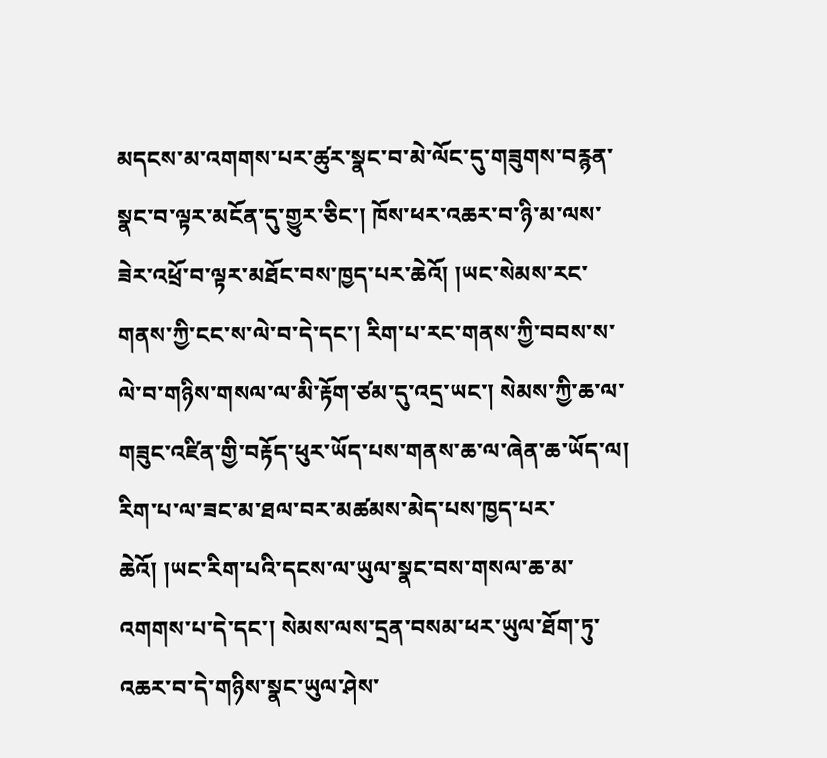མདངས་མ་འགགས་པར་ཚུར་སྣང་བ་མེ་ལོང་དུ་གཟུགས་བརྙན་སྣང་བ་ལྟར་མངོན་དུ་གྱུར་ཅིང་། ཁོས་ཕར་འཆར་བ་ཉི་མ་ལས་ཟེར་འཕྲོ་བ་ལྟར་མཐོང་བས་ཁྱད་པར་ཆེའོ། །ཡང་སེམས་རང་གནས་ཀྱི་ངང་ས་ལེ་བ་དེ་དང་། རིག་པ་རང་གནས་ཀྱི་བབས་ས་ལེ་བ་གཉིས་གསལ་ལ་མི་རྟོག་ཙམ་དུ་འདྲ་ཡང་། སེམས་ཀྱི་ཆ་ལ་གཟུང་འཛིན་གྱི་བརྟོད་ཕུར་ཡོད་པས་གནས་ཆ་ལ་ཞེན་ཆ་ཡོད་ལ། རིག་པ་ལ་ཟང་མ་ཐལ་བར་མཚམས་མེད་པས་ཁྱད་པར་ཆེའོ། །ཡང་རིག་པའི་དངས་ལ་ཡུལ་སྣང་བས་གསལ་ཆ་མ་འགགས་པ་དེ་དང་། སེམས་ལས་དྲན་བསམ་ཕར་ཡུལ་ཐོག་ཏུ་འཆར་བ་དེ་གཉིས་སྣང་ཡུལ་ཤེས་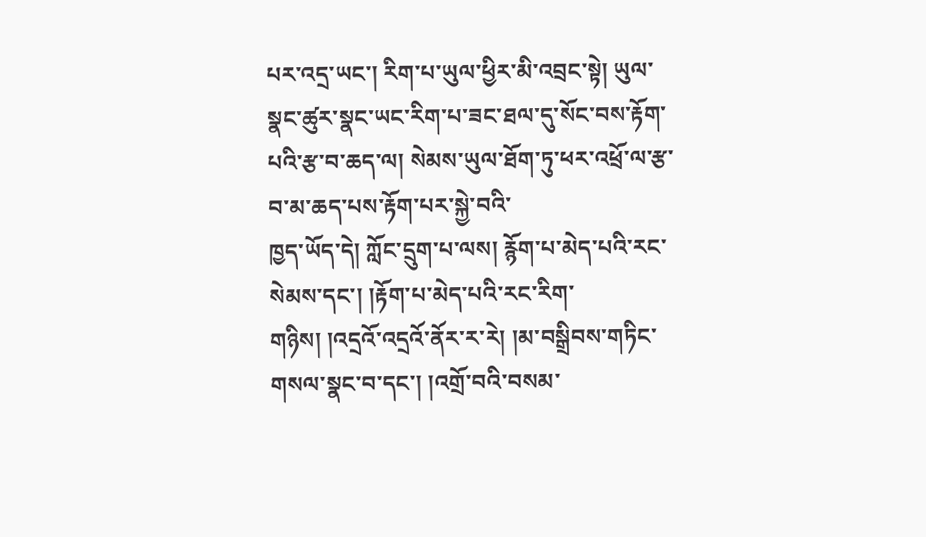པར་འདྲ་ཡང་། རིག་པ་ཡུལ་ཕྱིར་མི་འབྲང་སྟེ། ཡུལ་སྣང་ཚུར་སྣང་ཡང་རིག་པ་ཟང་ཐལ་དུ་སོང་བས་རྟོག་པའི་རྩ་བ་ཆད་ལ། སེམས་ཡུལ་ཐོག་ཏུ་ཕར་འཕྲོ་ལ་རྩ་བ་མ་ཆད་པས་རྟོག་པར་སྐྱེ་བའི་
ཁྱད་ཡོད་དེ། ཀློང་དྲུག་པ་ལས། རྙོག་པ་མེད་པའི་རང་སེམས་དང་། །རྟོག་པ་མེད་པའི་རང་རིག་གཉིས། །འདྲའོ་འདྲའོ་ནོར་ར་རེ། །མ་བསྒྲིབས་གཏིང་གསལ་སྣང་བ་དང་། །འགྲོ་བའི་བསམ་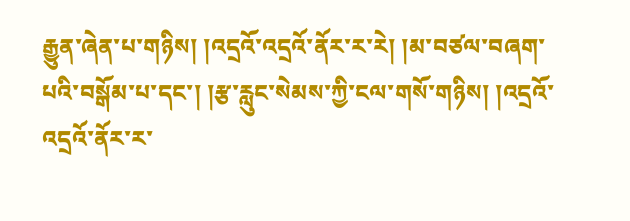རྒྱུན་ཞེན་པ་གཉིས། །འདྲའོ་འདྲའོ་ནོར་ར་རེ། །མ་བཙལ་བཞག་པའི་བསྒོམ་པ་དང་། །རྩ་རླུང་སེམས་ཀྱི་ངལ་གསོ་གཉིས། །འདྲའོ་འདྲའོ་ནོར་ར་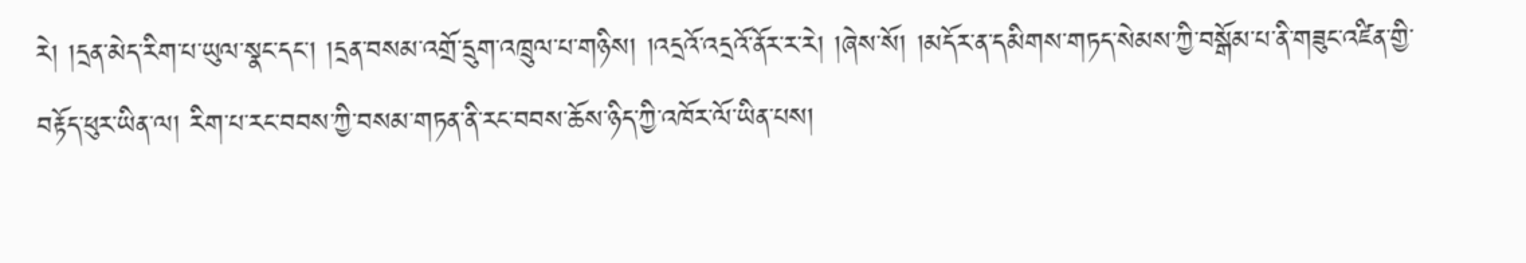རེ། །དྲན་མེད་རིག་པ་ཡུལ་སྣང་དང་། །དྲན་བསམ་འགྲོ་དྲུག་འཁྲུལ་པ་གཉིས། །འདྲའོ་འདྲའོ་ནོར་ར་རེ། །ཞེས་སོ། །མདོར་ན་དམིགས་གཏད་སེམས་ཀྱི་བསྒོམ་པ་ནི་གཟུང་འཛིན་གྱི་བརྟོད་ཕུར་ཡིན་ལ། རིག་པ་རང་བབས་ཀྱི་བསམ་གཏན་ནི་རང་བབས་ཆོས་ཉིད་ཀྱི་འཁོར་ལོ་ཡིན་པས།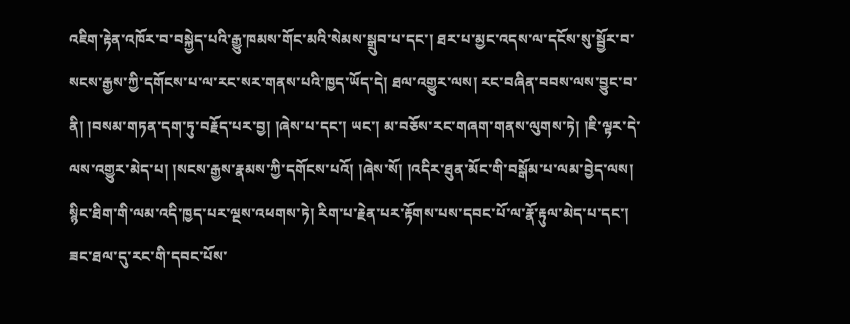འཇིག་རྟེན་འཁོར་བ་བསྐྱེད་པའི་རྒྱུ་ཁམས་གོང་མའི་སེམས་སྒྲུབ་པ་དང་། ཐར་པ་མྱང་འདས་ལ་དངོས་སུ་སྦྱོར་བ་སངས་རྒྱས་ཀྱི་དགོངས་པ་ལ་རང་སར་གནས་པའི་ཁྱད་ཡོད་དེ། ཐལ་འགྱུར་ལས། རང་བཞིན་བབས་ལས་བྱུང་བ་ནི། །བསམ་གཏན་དག་ཏུ་བརྗོད་པར་བྱ། །ཞེས་པ་དང་། ཡང་། མ་བཅོས་རང་གཞག་གནས་ལུགས་ཏེ། །ཇི་ལྟར་དེ་ལས་འགྱུར་མེད་པ། །སངས་རྒྱས་རྣམས་ཀྱི་དགོངས་པའོ། །ཞེས་སོ། །འདིར་ཐུན་མོང་གི་བསྒོམ་པ་ལམ་བྱེད་ལས། སྙིང་ཐིག་གི་ལམ་འདི་ཁྱད་པར་ལྔས་འཕགས་ཏེ། རིག་པ་རྗེན་པར་རྟོགས་པས་དབང་པོ་ལ་རྣོ་རྟུལ་མེད་པ་དང་། ཟང་ཐལ་དུ་རང་གི་དབང་པོས་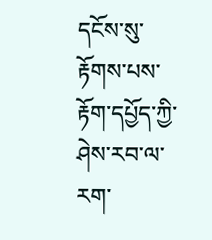དངོས་སུ་རྟོགས་པས་རྟོག་དཔྱོད་ཀྱི་ཤེས་རབ་ལ་རག་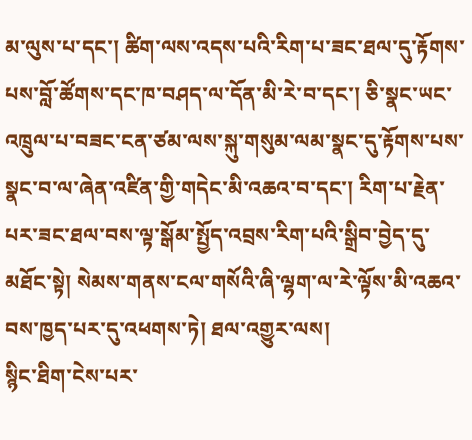མ་ལུས་པ་དང་། ཚིག་ལས་འདས་པའི་རིག་པ་ཟང་ཐལ་དུ་རྟོགས་པས་བློ་ཚོགས་དང་ཁ་བཤད་ལ་དོན་མི་རེ་བ་དང་། ཅི་སྣང་ཡང་འཁྲུལ་པ་བཟང་ངན་ཙམ་ལས་སྐུ་གསུམ་ལམ་སྣང་དུ་རྟོགས་པས་སྣང་བ་ལ་ཞེན་འཛིན་གྱི་གདེང་མི་འཆའ་བ་དང་། རིག་པ་རྗེན་པར་ཟང་ཐལ་བས་ལྟ་སྒོམ་སྤྱོད་འབྲས་རིག་པའི་སྒྲིབ་བྱེད་དུ་མཐོང་སྟེ། སེམས་གནས་ངལ་གསོའི་ཞི་ལྷག་ལ་རེ་ལྟོས་མི་འཆའ་བས་ཁྱད་པར་དུ་འཕགས་ཏེ། ཐལ་འགྱུར་ལས།
སྙིང་ཐིག་ངེས་པར་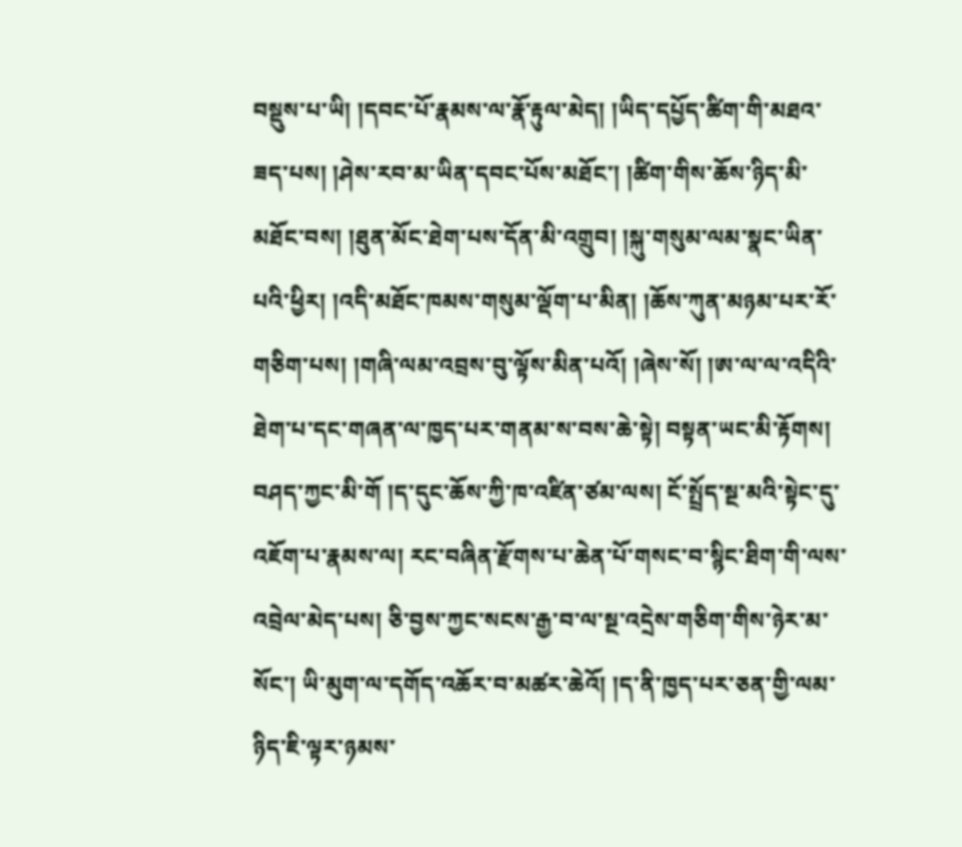བསྡུས་པ་ཡི། །དབང་པོ་རྣམས་ལ་རྣོ་རྟུལ་མེད། །ཡིད་དཔྱོད་ཚིག་གི་མཐའ་ཟད་པས། །ཤེས་རབ་མ་ཡིན་དབང་པོས་མཐོང་། །ཚིག་གིས་ཆོས་ཉིད་མི་མཐོང་བས། །ཐུན་མོང་ཐེག་པས་དོན་མི་འགྲུབ། །སྐུ་གསུམ་ལམ་སྣང་ཡིན་པའི་ཕྱིར། །འདི་མཐོང་ཁམས་གསུམ་ལྡོག་པ་མིན། །ཆོས་ཀུན་མཉམ་པར་རོ་གཅིག་པས། །གཞི་ལམ་འབྲས་བུ་ལྟོས་མིན་པའོ། །ཞེས་སོ། །ཨ་ལ་ལ་འདིའི་ཐེག་པ་དང་གཞན་ལ་ཁྱད་པར་གནམ་ས་བས་ཆེ་སྟེ། བསྟན་ཡང་མི་རྟོགས། བཤད་ཀྱང་མི་གོ །ད་དུང་ཆོས་ཀྱི་ཁ་འཛིན་ཙམ་ལས། ངོ་སྤྲོད་སྔ་མའི་སྟེང་དུ་འཇོག་པ་རྣམས་ལ། རང་བཞིན་རྫོགས་པ་ཆེན་པོ་གསང་བ་སྙིང་ཐིག་གི་ལས་འབྲེལ་མེད་པས། ཅི་བྱས་ཀྱང་སངས་རྒྱ་བ་ལ་སྔ་འདྲེས་གཅིག་གིས་ཉེར་མ་སོང་། ཡི་མུག་ལ་དགོད་འཆོར་བ་མཚར་ཆེའོ། །ད་ནི་ཁྱད་པར་ཅན་གྱི་ལམ་ཉིད་ཇི་ལྟར་ཉམས་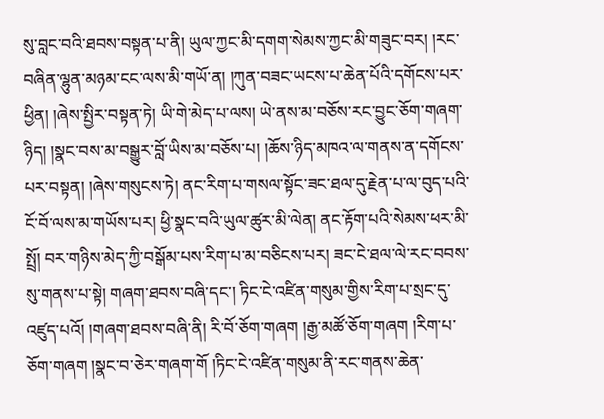སུ་བླང་བའི་ཐབས་བསྟན་པ་ནི། ཡུལ་ཀྱང་མི་དགག་སེམས་ཀྱང་མི་གཟུང་བར། །རང་བཞིན་ལྷུན་མཉམ་ངང་ལས་མི་གཡོ་ན། །ཀུན་བཟང་ཡངས་པ་ཆེན་པོའི་དགོངས་པར་ཕྱིན། །ཞེས་སྤྱིར་བསྟན་ཏེ། ཡི་གེ་མེད་པ་ལས། ཡེ་ནས་མ་བཅོས་རང་བྱུང་ཅོག་གཞག་ཉིད། །སྣང་བས་མ་བསྒྱུར་བློ་ཡིས་མ་བཅོས་པ། །ཆོས་ཉིད་མཁའ་ལ་གནས་ན་དགོངས་པར་བསྟན། །ཞེས་གསུངས་ཏེ། ནང་རིག་པ་གསལ་སྟོང་ཟང་ཐལ་དུ་རྗེན་པ་ལ་བུད་པའི་ངོ་བོ་ལས་མ་གཡོས་པར། ཕྱི་སྣང་བའི་ཡུལ་ཚུར་མི་ལེན། ནང་རྟོག་པའི་སེམས་ཕར་མི་སྤྲོ། བར་གཉིས་མེད་ཀྱི་བསྒོམ་པས་རིག་པ་མ་བཅིངས་པར། ཟང་ངེ་ཐལ་ལེ་རང་བབས་སུ་གནས་པ་སྟེ། གཞག་ཐབས་བཞི་དང་། ཏིང་ངེ་འཛིན་གསུམ་གྱིས་རིག་པ་སྲང་དུ་འཛུད་པའོ། །གཞག་ཐབས་བཞི་ནི། རི་བོ་ཅོག་གཞག །རྒྱ་མཚོ་ཅོག་གཞག །རིག་པ་ཅོག་གཞག །སྣང་བ་ཅེར་གཞག་གོ །ཏིང་ངེ་འཛིན་གསུམ་ནི་རང་གནས་ཆེན་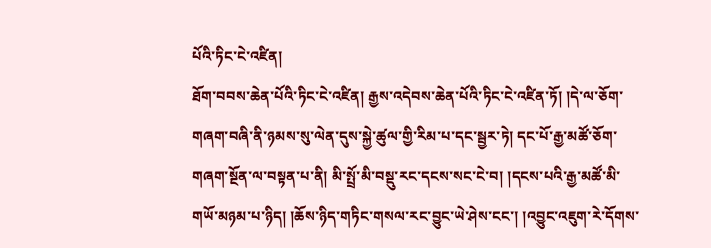པོའི་ཏིང་ངེ་འཛིན།
ཐོག་བབས་ཆེན་པོའི་ཏིང་ངེ་འཛིན། རྒྱས་འདེབས་ཆེན་པོའི་ཏིང་ངེ་འཛིན་ཏོ། །དེ་ལ་ཅོག་གཞག་བཞི་ནི་ཉམས་སུ་ལེན་དུས་སྐྱེ་ཚུལ་གྱི་རིམ་པ་དང་སྦྱར་ཏེ། དང་པོ་རྒྱ་མཚོ་ཅོག་གཞག་སྔོན་ལ་བསྟན་པ་ནི། མི་སྤྲོ་མི་བསྡུ་རང་དངས་སང་ངེ་བ། །དངས་པའི་རྒྱ་མཚོ་མི་གཡོ་མཉམ་པ་ཉིད། །ཆོས་ཉིད་གཏིང་གསལ་རང་བྱུང་ཡེ་ཤེས་ངང་། །འབྱུང་འཇུག་རེ་དོགས་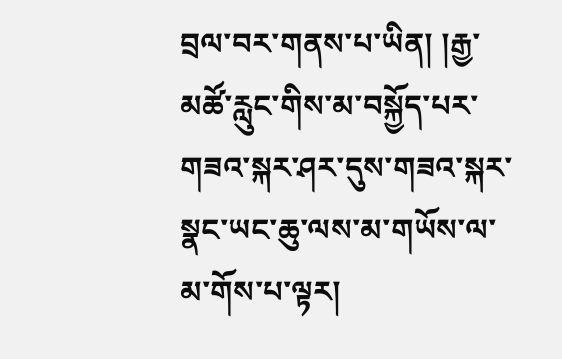བྲལ་བར་གནས་པ་ཡིན། །རྒྱ་མཚོ་རླུང་གིས་མ་བསྐྱོད་པར་གཟའ་སྐར་ཤར་དུས་གཟའ་སྐར་སྣང་ཡང་ཆུ་ལས་མ་གཡོས་ལ་མ་གོས་པ་ལྟར།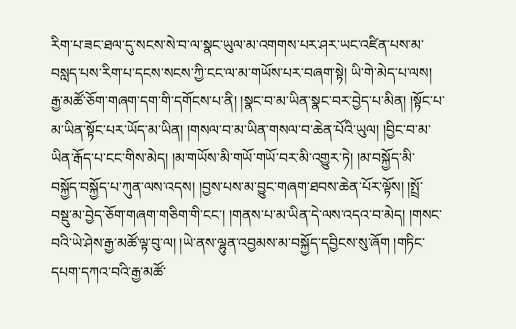རིག་པ་ཟང་ཐལ་དུ་སངས་སེ་བ་ལ་སྣང་ཡུལ་མ་འགགས་པར་ཤར་ཡང་འཛིན་པས་མ་བསླད་པས་རིག་པ་དངས་སངས་ཀྱི་ངང་ལ་མ་གཡོས་པར་བཞག་སྟེ། ཡི་གེ་མེད་པ་ལས། རྒྱ་མཚོ་ཅོག་གཞག་དག་གི་དགོངས་པ་ནི། །སྣང་བ་མ་ཡིན་སྣང་བར་བྱེད་པ་མིན། །སྟོང་པ་མ་ཡིན་སྟོང་པར་ཡོད་མ་ཡིན། །གསལ་བ་མ་ཡིན་གསལ་བ་ཆེན་པོའི་ཡུལ། །བྱིང་བ་མ་ཡིན་རྒོད་པ་ངང་གིས་མེད། །མ་གཡོས་མི་གཡོ་གཡོ་བར་མི་འགྱུར་ཏེ། །མ་བསྐྱོད་མི་བསྐྱོད་བསྐྱོད་པ་ཀུན་ལས་འདས། །བྱས་པས་མ་བྱུང་གཞག་ཐབས་ཆེན་པོར་ལྟོས། །སྤྲོ་བསྡུ་མ་བྱེད་ཅོག་གཞག་གཅིག་གི་ངང་། །གནས་པ་མ་ཡིན་དེ་ལས་འདའ་བ་མེད། །གསང་བའི་ཡེ་ཤེས་རྒྱ་མཚོ་ལྟ་བུ་ལ། །ཡེ་ནས་ལྷུན་འབྱམས་མ་བསྐྱོད་དབྱིངས་སུ་ཞོག །གཏིང་དཔག་དཀའ་བའི་རྒྱ་མཚོ་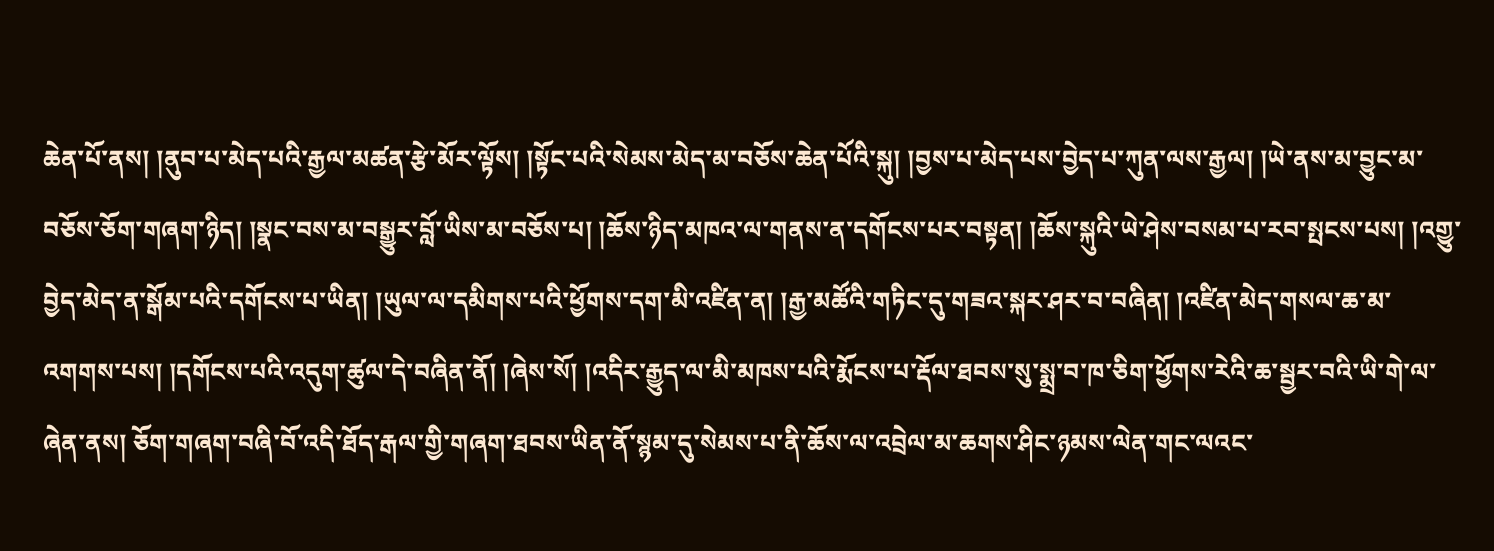ཆེན་པོ་ནས། །ནུབ་པ་མེད་པའི་རྒྱལ་མཚན་རྩེ་མོར་ལྟོས། །སྟོང་པའི་སེམས་མེད་མ་བཅོས་ཆེན་པོའི་སྐུ། །བྱས་པ་མེད་པས་བྱེད་པ་ཀུན་ལས་རྒྱལ། །ཡེ་ནས་མ་བྱུང་མ་བཅོས་ཅོག་གཞག་ཉིད། །སྣང་བས་མ་བསྒྱུར་བློ་ཡིས་མ་བཅོས་པ། །ཆོས་ཉིད་མཁའ་ལ་གནས་ན་དགོངས་པར་བསྟན། །ཆོས་སྐུའི་ཡེ་ཤེས་བསམ་པ་རབ་སྤངས་པས། །འགྱུ་བྱེད་མེད་ན་སྒོམ་པའི་དགོངས་པ་ཡིན། །ཡུལ་ལ་དམིགས་པའི་ཕྱོགས་དག་མི་འཛིན་ན། །རྒྱ་མཚོའི་གཏིང་དུ་གཟའ་སྐར་ཤར་བ་བཞིན། །འཛིན་མེད་གསལ་ཆ་མ་
འགགས་པས། །དགོངས་པའི་འདུག་ཚུལ་དེ་བཞིན་ནོ། །ཞེས་སོ། །འདིར་རྒྱུད་ལ་མི་མཁས་པའི་རྨོངས་པ་རྡོལ་ཐབས་སུ་སྨྲ་བ་ཁ་ཅིག་ཕྱོགས་རེའི་ཆ་སྦྱར་བའི་ཡི་གེ་ལ་ཞེན་ནས། ཅོག་གཞག་བཞི་བོ་འདི་ཐོད་རྒལ་གྱི་གཞག་ཐབས་ཡིན་ནོ་སྙམ་དུ་སེམས་པ་ནི་ཆོས་ལ་འབྲེལ་མ་ཆགས་ཤིང་ཉམས་ལེན་གང་ལའང་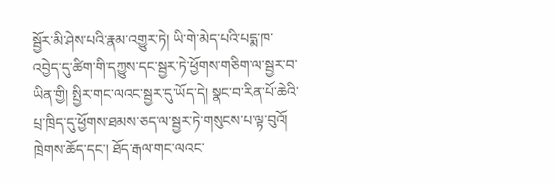སྦྱོར་མི་ཤེས་པའི་རྣམ་འགྱུར་ཏེ། ཡི་གེ་མེད་པའི་པདྨ་ཁ་འབྱེད་དུ་ཚིག་གི་དཀྱུས་དང་སྦྱར་ཏེ་ཕྱོགས་གཅིག་ལ་སྦྱར་བ་ཡིན་གྱི། སྤྱིར་གང་ལའང་སྦྱར་དུ་ཡོད་དེ། སྣང་བ་རིན་པོ་ཆེའི་པྲ་ཁྲིད་དུ་ཕྱོགས་ཐམས་ཅད་ལ་སྦྱར་ཏེ་གསུངས་པ་ལྟ་བུའོ། ཁྲེགས་ཆོད་དང་། ཐོད་རྒལ་གང་ལའང་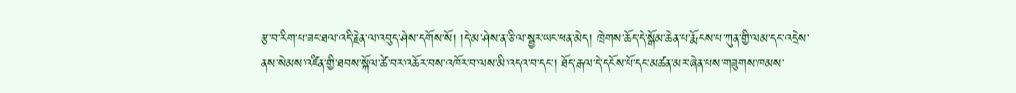རྩ་བ་རིག་པ་ཟང་ཐལ་འདི་རྗེན་ལ་འབུད་ཤེས་དགོས་སོ། །དེ་མ་ཤེས་ན་ཅི་ལ་སྦྱར་ཡང་ཕན་མེད། ཁྲེགས་ཆོད་དེ་སྒོམ་ཆེན་པ་རྨོངས་པ་ཀུན་གྱི་ལམ་དང་འདྲེས་ནས་སེམས་འཛིན་གྱི་ཐབས་སྐོལ་ཚེ་བར་འཆོར་བས་འཁོར་བ་ལས་མི་འདའ་བ་དང་། ཐོད་རྒལ་དེ་དངོས་པོ་དང་མཚན་མར་ཞེན་པས་གཟུགས་ཁམས་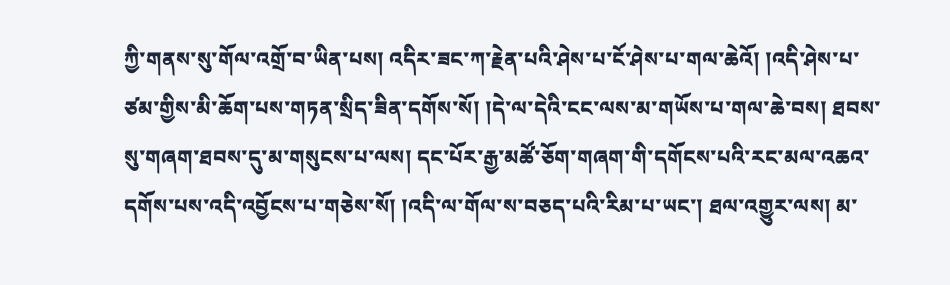ཀྱི་གནས་སུ་གོལ་འགྲོ་བ་ཡིན་པས། འདིར་ཟང་ཀ་རྗེན་པའི་ཤེས་པ་ངོ་ཤེས་པ་གལ་ཆེའོ། །འདི་ཤེས་པ་ཙམ་གྱིས་མི་ཆོག་པས་གཏན་སྲིད་ཟིན་དགོས་སོ། །དེ་ལ་དེའི་ངང་ལས་མ་གཡོས་པ་གལ་ཆེ་བས། ཐབས་སུ་གཞག་ཐབས་དུ་མ་གསུངས་པ་ལས། དང་པོར་རྒྱ་མཚོ་ཅོག་གཞག་གི་དགོངས་པའི་རང་མལ་འཆའ་དགོས་པས་འདི་འབྱོངས་པ་གཅེས་སོ། །འདི་ལ་གོལ་ས་བཅད་པའི་རིམ་པ་ཡང་། ཐལ་འགྱུར་ལས། མ་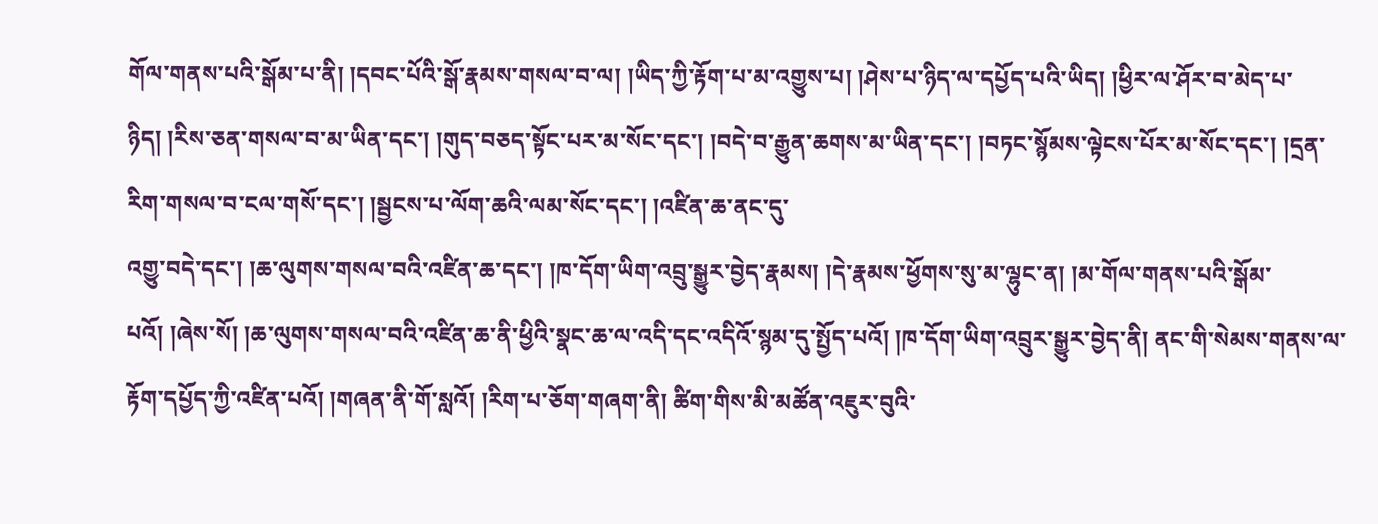གོལ་གནས་པའི་སྒོམ་པ་ནི། །དབང་པོའི་སྒོ་རྣམས་གསལ་བ་ལ། །ཡིད་ཀྱི་རྟོག་པ་མ་འགྱུས་པ། །ཤེས་པ་ཉིད་ལ་དཔྱོད་པའི་ཡིད། །ཕྱིར་ལ་ཤོར་བ་མེད་པ་ཉིད། །རིས་ཅན་གསལ་བ་མ་ཡིན་དང་། །གུད་བཅད་སྟོང་པར་མ་སོང་དང་། །བདེ་བ་རྒྱུན་ཆགས་མ་ཡིན་དང་། །བཏང་སྙོམས་ལྟེངས་པོར་མ་སོང་དང་། །དྲན་རིག་གསལ་བ་ངལ་གསོ་དང་། །སྦྱངས་པ་ལོག་ཆའི་ལམ་སོང་དང་། །འཛིན་ཆ་ནང་དུ་
འགྱུ་བདེ་དང་། །ཆ་ལུགས་གསལ་བའི་འཛིན་ཆ་དང་། །ཁ་དོག་ཡིག་འབྲུ་སྒྱུར་བྱེད་རྣམས། །དེ་རྣམས་ཕྱོགས་སུ་མ་ལྷུང་ན། །མ་གོལ་གནས་པའི་སྒོམ་པའོ། །ཞེས་སོ། །ཆ་ལུགས་གསལ་བའི་འཛིན་ཆ་ནི་ཕྱིའི་སྣང་ཆ་ལ་འདི་དང་འདིའོ་སྙམ་དུ་སྤྱོད་པའོ། །ཁ་དོག་ཡིག་འབྲུར་སྒྱུར་བྱེད་ནི། ནང་གི་སེམས་གནས་ལ་རྟོག་དཔྱོད་ཀྱི་འཛིན་པའོ། །གཞན་ནི་གོ་སླའོ། །རིག་པ་ཅོག་གཞག་ནི། ཚིག་གིས་མི་མཚོན་འཇུར་བུའི་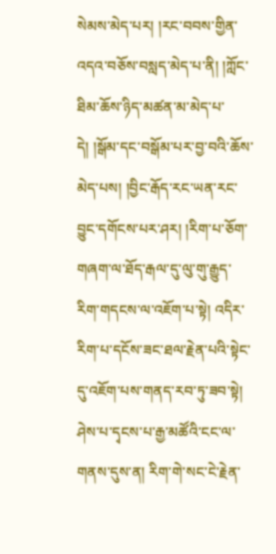སེམས་མེད་པར། །རང་བབས་གྱིན་འདའ་བཅོས་བསླད་མེད་པ་ནི། །ཀློང་ཐིམ་ཆོས་ཉིད་མཚན་མ་མེད་པ་དེ། །སྒོམ་དང་བསྒོམ་པར་བྱ་བའི་ཆོས་མེད་པས། །བྱིང་རྒོད་རང་ཡན་རང་བྱུང་དགོངས་པར་ཤར། །རིག་པ་ཅོག་གཞག་ལ་ཐོད་རྒལ་དུ་ལུ་གུ་རྒྱུད་རིག་གདངས་ལ་འཇོག་པ་སྟེ། འདིར་རིག་པ་དངོས་ཟང་ཐལ་རྗེན་པའི་སྟེང་དུ་འཇོག་པས་གནད་རབ་ཏུ་ཟབ་སྟེ། ཤེས་པ་དྭངས་པ་རྒྱ་མཚོའི་ངང་ལ་གནས་དུས་ན། རིག་གེ་སང་ངེ་རྗེན་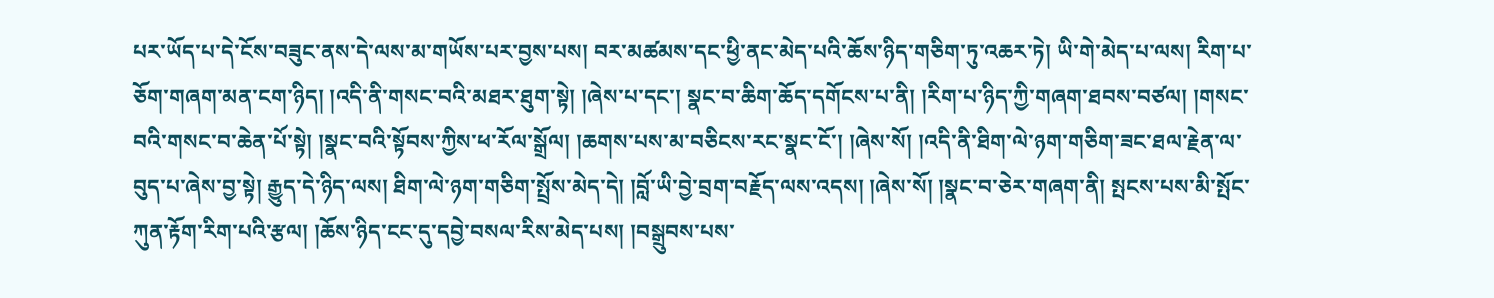པར་ཡོད་པ་དེ་ངོས་བཟུང་ནས་དེ་ལས་མ་གཡོས་པར་བྱས་པས། བར་མཚམས་དང་ཕྱི་ནང་མེད་པའི་ཆོས་ཉིད་གཅིག་ཏུ་འཆར་ཏེ། ཡི་གེ་མེད་པ་ལས། རིག་པ་ཅོག་གཞག་མན་ངག་ཉིད། །འདི་ནི་གསང་བའི་མཐར་ཐུག་སྟེ། །ཞེས་པ་དང་། སྣང་བ་ཆིག་ཆོད་དགོངས་པ་ནི། །རིག་པ་ཉིད་ཀྱི་གཞག་ཐབས་བཙལ། །གསང་བའི་གསང་བ་ཆེན་པོ་སྟེ། །སྣང་བའི་སྟོབས་ཀྱིས་ཕ་རོལ་སྒྲོལ། །ཆགས་པས་མ་བཅིངས་རང་སྣང་ངོ་། །ཞེས་སོ། །འདི་ནི་ཐིག་ལེ་ཉག་གཅིག་ཟང་ཐལ་རྗེན་ལ་བུད་པ་ཞེས་བྱ་སྟེ། རྒྱུད་དེ་ཉིད་ལས། ཐིག་ལེ་ཉག་གཅིག་སྤྲོས་མེད་དེ། །བློ་ཡི་བྱེ་བྲག་བརྗོད་ལས་འདས། །ཞེས་སོ། །སྣང་བ་ཅེར་གཞག་ནི། སྤངས་པས་མི་སྤོང་ཀུན་རྟོག་རིག་པའི་རྩལ། །ཆོས་ཉིད་ངང་དུ་དབྱེ་བསལ་རིས་མེད་པས། །བསྒྲུབས་པས་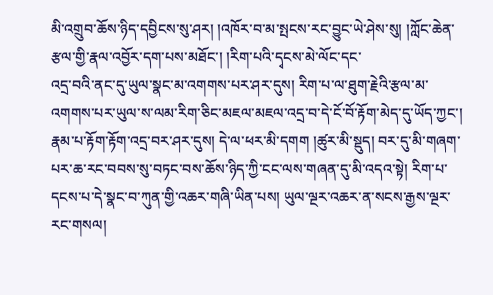མི་འགྲུབ་ཆོས་ཉིད་དབྱིངས་སུ་ཤར། །འཁོར་བ་མ་སྤངས་རང་བྱུང་ཡེ་ཤེས་སུ། །ཀློང་ཆེན་རྩལ་གྱི་རྣལ་འབྱོར་དག་པས་མཐོང་། །རིག་པའི་དྭངས་མེ་ལོང་དང་
འདྲ་བའི་ནང་དུ་ཡུལ་སྣང་མ་འགགས་པར་ཤར་དུས། རིག་པ་ལ་ཐུག་རྗེའི་རྩལ་མ་འགགས་པར་ཡུལ་ས་ལམ་རིག་ཅིང་མཇལ་མཇལ་འདྲ་བ་དེ་ངོ་བོ་རྟོག་མེད་དུ་ཡོད་ཀྱང་། རྣམ་པ་རྟོག་རྟོག་འདྲ་བར་ཤར་དུས། དེ་ལ་ཕར་མི་དགག །ཚུར་མི་སྡུད། བར་དུ་མི་གཞག་པར་ཆ་རང་བབས་སུ་བཏང་བས་ཆོས་ཉིད་ཀྱི་ངང་ལས་གཞན་དུ་མི་འདའ་སྟེ། རིག་པ་དངས་པ་དེ་སྣང་བ་ཀུན་གྱི་འཆར་གཞི་ཡིན་པས། ཡུལ་ལྔར་འཆར་ན་སངས་རྒྱས་ལྔར་རང་གསལ།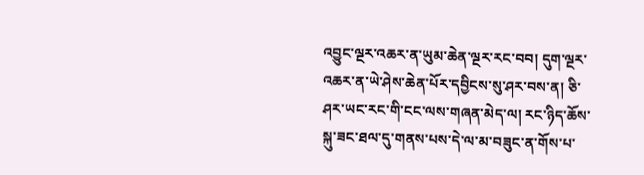འབྱུང་ལྔར་འཆར་ན་ཡུམ་ཆེན་ལྔར་རང་བབ། དུག་ལྔར་འཆར་ན་ཡེ་ཤེས་ཆེན་པོར་དབྱིངས་སུ་ཤར་བས་ན། ཅི་ཤར་ཡང་རང་གི་ངང་ལས་གཞན་མེད་ལ། རང་ཉིད་ཆོས་སྐུ་ཟང་ཐལ་དུ་གནས་པས་དེ་ལ་མ་བཟུང་ན་གོས་པ་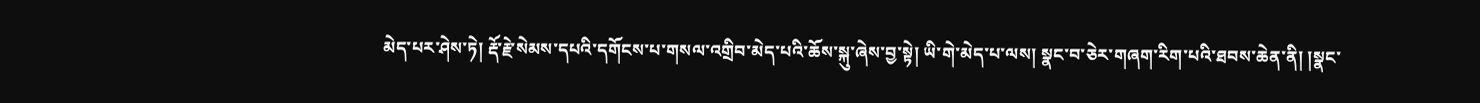མེད་པར་ཤེས་ཏེ། རྡོ་རྗེ་སེམས་དཔའི་དགོངས་པ་གསལ་འགྲིབ་མེད་པའི་ཆོས་སྐུ་ཞེས་བྱ་སྟེ། ཡི་གེ་མེད་པ་ལས། སྣང་བ་ཅེར་གཞག་རིག་པའི་ཐབས་ཆེན་ནི། །སྣང་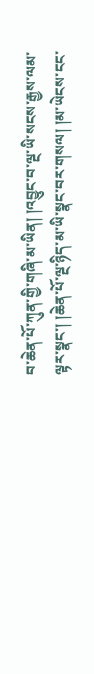བ་ཆེན་པོ་ཀུན་གྱི་གཞི་མ་ཡིན། །འབྱུང་བ་ལྔ་ཡི་སངས་རྒྱས་ལམ་ལྟར་སྣང་། །ཆེན་པོ་ལྔ་ཉིད་མ་ཡི་སྣང་བར་གསལ། །མ་ཡེངས་ངང་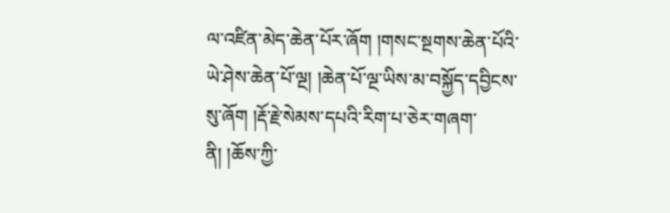ལ་འཛིན་མེད་ཆེན་པོར་ཞོག །གསང་སྔགས་ཆེན་པོའི་ཡེ་ཤེས་ཆེན་པོ་ལྔ། །ཆེན་པོ་ལྔ་ཡིས་མ་བསྐྱོད་དབྱིངས་སུ་ཞོག །རྡོ་རྗེ་སེམས་དཔའི་རིག་པ་ཅེར་གཞག་ནི། །ཆོས་ཀྱི་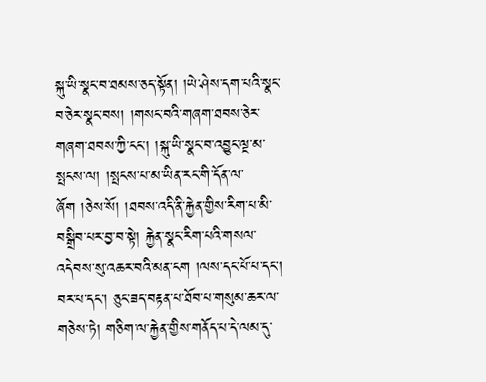སྐུ་ཡི་སྣང་བ་ཐམས་ཅད་སྟོན། །ཡེ་ཤེས་དག་པའི་སྣང་བ་ཅེར་སྣང་བས། །གསང་བའི་གཞག་ཐབས་ཅེར་གཞག་ཐབས་ཀྱི་ངང་། །སྐུ་ཡི་སྣང་བ་འབྱུང་ལྔ་མ་སྤངས་ལ། །སྤངས་པ་མ་ཡིན་རང་གི་དོན་ལ་ཞོག །ཅེས་སོ། །ཐབས་འདི་ནི་རྐྱེན་གྱིས་རིག་པ་མི་བསྒྲིབ་པར་བྱ་བ་སྟེ། རྐྱེན་སྣང་རིག་པའི་གསལ་འདེབས་སུ་འཆར་བའི་མན་ངག །ལས་དང་པོ་པ་དང་། བར་པ་དང་། ཅུང་ཟད་བརྟན་པ་ཐོབ་པ་གསུམ་ཆར་ལ་གཅེས་ཏེ། གཅིག་ལ་རྐྱེན་གྱིས་གནོད་པ་དེ་ལམ་དུ་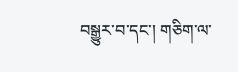བསྒྱུར་བ་དང་། གཅིག་ལ་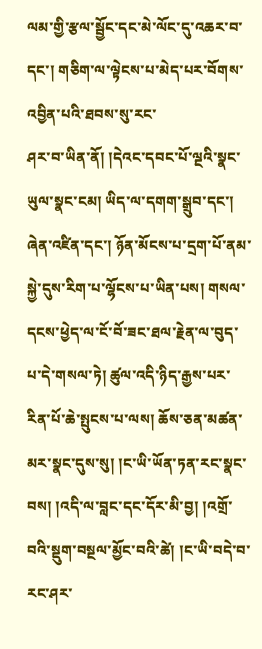ལམ་གྱི་རྩལ་སྦྱོང་དང་མེ་ལོང་དུ་འཆར་བ་དང་། གཅིག་ལ་ལྟེངས་པ་མེད་པར་བོགས་འབྱིན་པའི་ཐབས་སུ་རང་
ཤར་བ་ཡིན་ནོ། །དེའང་དབང་པོ་ལྔའི་སྣང་ཡུལ་སྣང་ངམ། ཡིད་ལ་དགག་སྒྲུབ་དང་། ཞེན་འཛིན་དང་། ཉོན་མོངས་པ་དྲག་པོ་ནམ་སྐྱེ་དུས་རིག་པ་ལྷོངས་པ་ཡིན་པས། གསལ་དངས་ཕྱེད་ལ་ངོ་བོ་ཟང་ཐལ་རྗེན་ལ་བུད་པ་དེ་གསལ་ཏེ། ཚུལ་འདི་ཉིད་རྒྱས་པར་རིན་པོ་ཆེ་སྤུངས་པ་ལས། ཆོས་ཅན་མཚན་མར་སྣང་དུས་སུ། །ང་ཡི་ཡོན་ཏན་རང་སྣང་བས། །འདི་ལ་བླང་དང་དོར་མི་བྱ། །འགྲོ་བའི་སྡུག་བསྔལ་མྱོང་བའི་ཚེ། །ང་ཡི་བདེ་བ་རང་ཤར་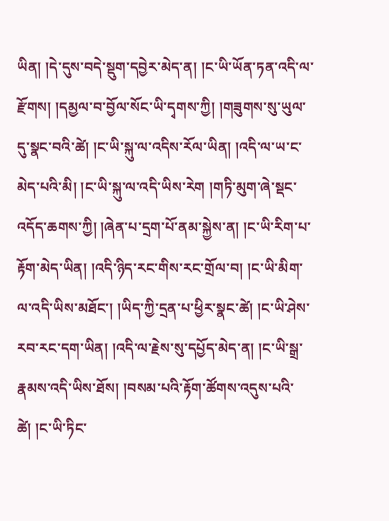ཡིན། །དེ་དུས་བདེ་སྡུག་དབྱེར་མེད་ན། །ང་ཡི་ཡོན་ཏན་འདི་ལ་རྫོགས། །དམྱལ་བ་བྱོལ་སོང་ཡི་དྭགས་ཀྱི། །གཟུགས་སུ་ཡུལ་དུ་སྣང་བའི་ཚེ། །ང་ཡི་སྐུ་ལ་འདིས་རོལ་ཡིན། །འདི་ལ་ཡ་ང་མེད་པའི་མི། །ང་ཡི་སྐུ་ལ་འདི་ཡིས་རེག །གཏི་མུག་ཞེ་སྡང་འདོད་ཆགས་ཀྱི། །ཞེན་པ་དྲག་པོ་ནམ་སྐྱེས་ན། །ང་ཡི་རིག་པ་རྟོག་མེད་ཡིན། །འདི་ཉིད་རང་གིས་རང་གྲོལ་བ། །ང་ཡི་མིག་ལ་འདི་ཡིས་མཐོང་། །ཡིད་ཀྱི་དྲན་པ་ཕྱིར་སྣང་ཚེ། །ང་ཡི་ཤེས་རབ་རང་དག་ཡིན། །འདི་ལ་རྗེས་སུ་དཔྱོད་མེད་ན། །ང་ཡི་སྒྲ་རྣམས་འདི་ཡིས་ཐོས། །བསམ་པའི་རྟོག་ཚོགས་འདུས་པའི་ཚེ། །ང་ཡི་ཏིང་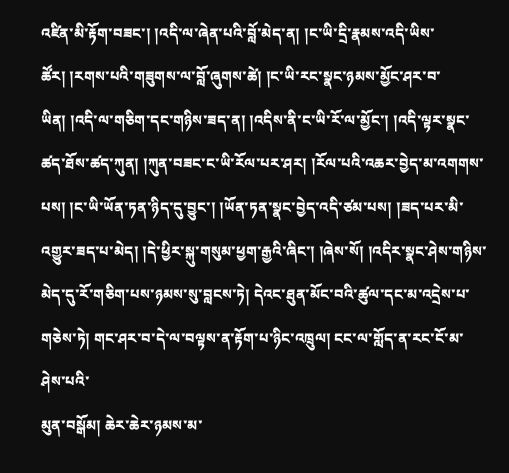འཛིན་མི་རྟོག་བཟང་། །འདི་ལ་ཞེན་པའི་བློ་མེད་ན། །ང་ཡི་དྲི་རྣམས་འདི་ཡིས་ཚོར། །རགས་པའི་གཟུགས་ལ་བློ་ཞུགས་ཚེ། །ང་ཡི་རང་སྣང་ཉམས་མྱོང་ཤར་བ་ཡིན། །འདི་ལ་གཅིག་དང་གཉིས་ཟད་ན། །འདིས་ནི་ང་ཡི་རོ་ལ་མྱོང་། །འདི་ལྟར་སྣང་ཚད་ཐོས་ཚད་ཀུན། །ཀུན་བཟང་ང་ཡི་རོལ་པར་ཤར། །རོལ་པའི་འཆར་བྱེད་མ་འགགས་པས། །ང་ཡི་ཡོན་ཏན་ཉིད་དུ་བྱུང་། །ཡོན་ཏན་སྣང་བྱེད་འདི་ཙམ་པས། །ཟད་པར་མི་འགྱུར་ཟད་པ་མེད། །དེ་ཕྱིར་སྐུ་གསུམ་ཕྱག་རྒྱའི་ཞིང་། །ཞེས་སོ། །འདིར་སྣང་ཤེས་གཉིས་མེད་དུ་རོ་གཅིག་པས་ཉམས་སུ་བླངས་ཏེ། དེའང་ཐུན་མོང་བའི་ཚུལ་དང་མ་འདྲེས་པ་གཅེས་ཏེ། གང་ཤར་བ་དེ་ལ་བལྟས་ན་རྟོག་པ་ཉིང་འཁྲུལ། ངང་ལ་གློད་ན་རང་ངོ་མ་ཤེས་པའི་
མུན་བསྒོམ། ཆེར་ཆེར་ཉམས་མ་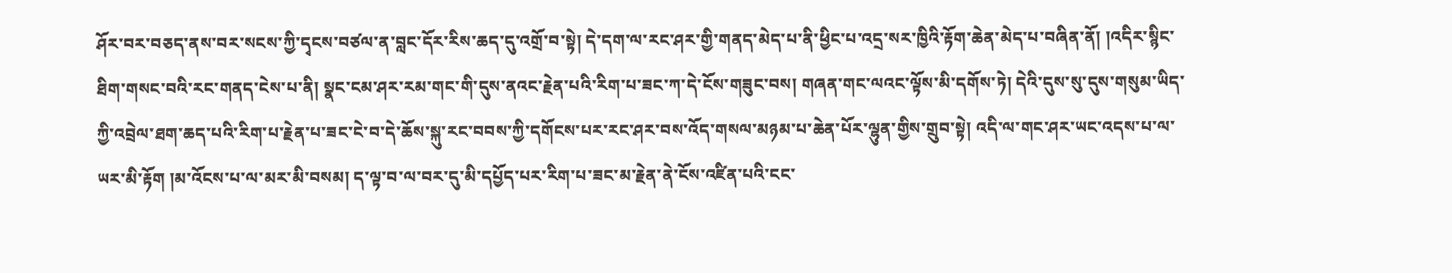ཤོར་བར་བཅད་ནས་བར་སངས་ཀྱི་དྭངས་བཙལ་ན་བླང་དོར་རིས་ཆད་དུ་འགྲོ་བ་སྟེ། དེ་དག་ལ་རང་ཤར་གྱི་གནད་མེད་པ་ནི་ཕྱིང་པ་འདྲ་སར་ཁྱིའི་རྟོག་ཆེན་མེད་པ་བཞིན་ནོ། །འདིར་སྙིང་ཐིག་གསང་བའི་རང་གནད་ངེས་པ་ནི། སྣང་ངམ་ཤར་རམ་གང་གི་དུས་ནའང་རྗེན་པའི་རིག་པ་ཟང་ཀ་དེ་ངོས་གཟུང་བས། གཞན་གང་ལའང་ལྟོས་མི་དགོས་ཏེ། དེའི་དུས་སུ་དུས་གསུམ་ཡིད་ཀྱི་འབྲེལ་ཐག་ཆད་པའི་རིག་པ་རྗེན་པ་ཟང་ངེ་བ་དེ་ཆོས་སྐུ་རང་བབས་ཀྱི་དགོངས་པར་རང་ཤར་བས་འོད་གསལ་མཉམ་པ་ཆེན་པོར་ལྷུན་གྱིས་གྲུབ་སྟེ། འདི་ལ་གང་ཤར་ཡང་འདས་པ་ལ་ཡར་མི་རྟོག །མ་འོངས་པ་ལ་མར་མི་བསམ། ད་ལྟ་བ་ལ་བར་དུ་མི་དཔྱོད་པར་རིག་པ་ཟང་མ་རྗེན་ནེ་ངོས་འཛིན་པའི་ངང་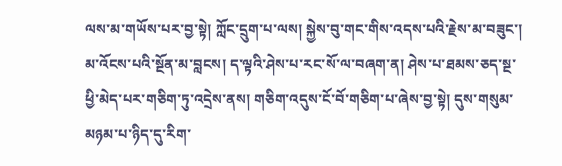ལས་མ་གཡོས་པར་བྱ་སྟེ། ཀློང་དྲུག་པ་ལས། སྐྱེས་བུ་གང་གིས་འདས་པའི་རྗེས་མ་བཟུང་། མ་འོངས་པའི་སྔོན་མ་བླངས། ད་ལྟའི་ཤེས་པ་རང་སོ་ལ་བཞག་ན། ཤེས་པ་ཐམས་ཅད་སྔ་ཕྱི་མེད་པར་གཅིག་ཏུ་འདྲེས་ནས། གཅིག་འདུས་ངོ་བོ་གཅིག་པ་ཞེས་བྱ་སྟེ། དུས་གསུམ་མཉམ་པ་ཉིད་དུ་རིག་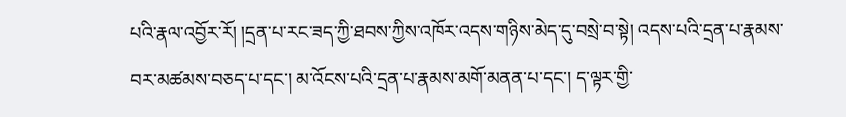པའི་རྣལ་འབྱོར་རོ། །དྲན་པ་རང་ཟད་ཀྱི་ཐབས་ཀྱིས་འཁོར་འདས་གཉིས་མེད་དུ་བསྲེ་བ་སྟེ། འདས་པའི་དྲན་པ་རྣམས་བར་མཚམས་བཅད་པ་དང་། མ་འོངས་པའི་དྲན་པ་རྣམས་མགོ་མནན་པ་དང་། ད་ལྟར་གྱི་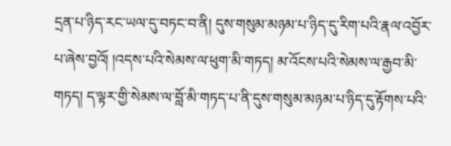དྲན་པ་ཉིད་རང་ཡལ་དུ་བཏང་བ་ནི། དུས་གསུམ་མཉམ་པ་ཉིད་དུ་རིག་པའི་རྣལ་འབྱོར་པ་ཞེས་བྱའོ། །འདས་པའི་སེམས་ལ་ཕུག་མི་གཏད། མ་འོངས་པའི་སེམས་ལ་རྒྱབ་མི་གཏད། ད་ལྟར་གྱི་སེམས་ལ་བློ་མི་གཏད་པ་ནི་དུས་གསུམ་མཉམ་པ་ཉིད་དུ་རྟོགས་པའི་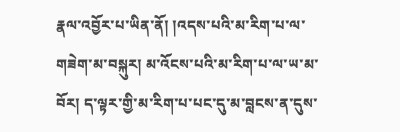རྣལ་འབྱོར་པ་ཡིན་ནོ། །འདས་པའི་མ་རིག་པ་ལ་གཟེག་མ་བསྐུར། མ་འོངས་པའི་མ་རིག་པ་ལ་ཡ་མ་བོར། ད་ལྟར་གྱི་མ་རིག་པ་པང་དུ་མ་བླངས་ན་དུས་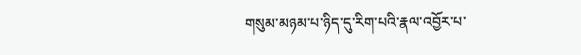གསུམ་མཉམ་པ་ཉིད་དུ་རིག་པའི་རྣལ་འབྱོར་པ་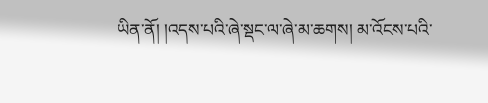ཡིན་ནོ། །འདས་པའི་ཞེ་སྡང་ལ་ཞེ་མ་ཆགས། མ་འོངས་པའི་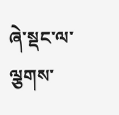ཞེ་སྡང་ལ་ལྕགས་